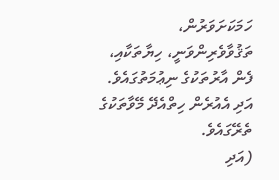ހަމަކަށަވަރުން، ތަޤުވާވެރިންވަނީ، ހިޔާތަކާއި، ފެން އާރުތަކުގެ ނިޢުމަތުގައެވެ.
އަދި އެއުރެން ހިތްއެދޭ މޭވާތަކުގެ ތެރޭގައެވެ.
(އަދި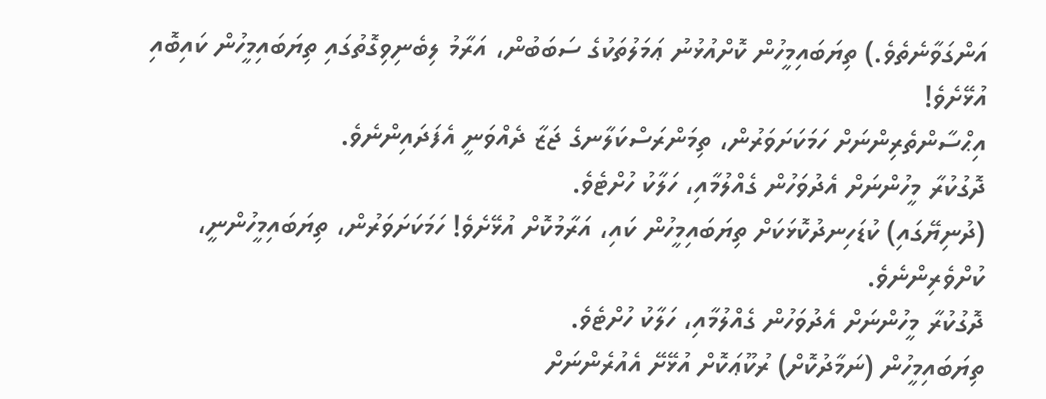އަންގަވާނެތެވެ.) ތިޔަބައިމީހުން ކޮށްއުޅުނު ޢަމަލުތަކުގެ ސަބަބުން، އަރާމު ލިބެނިވިގޮތުގައި ތިޔަބައިމީހުން ކައިބޮއި އުޅޭށެވެ!
އިޙްސާންތެރިންނަށް ހަމަކަށަވަރުން، ތިމަންރަސްކަލާނގެ ޖަޒާ ދެއްވަނީ އެފަދައިންނެވެ.
ދޮގުކުރާ މީހުންނަށް އެދުވަހުން ގެއްލުމާއި، ހަލާކު ހުށްޓެވެ.
(ދުނިޔޭގައި) ކުޑަހިނދުކޮޅަކަށް ތިޔަބައިމީހުން ކައި، އަރާމުކޮށް އުޅޭށެވެ! ހަމަކަށަވަރުން، ތިޔަބައިމީހުންނީ، ކުށްވެރިންނެވެ.
ދޮގުކުރާ މީހުންނަށް އެދުވަހުން ގެއްލުމާއި، ހަލާކު ހުށްޓެވެ.
ތިޔަބައިމީހުން (ނަމާދުކޮށް) ރުކޫޢަކޮށް އުޅޭށޭ އެއުރެންނަށް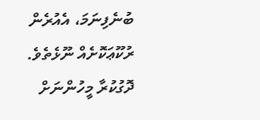ބުނެފިނަމަ، އެއުރެން ރުކޫޢަކޮށެއް ނޫޅެތެވެ.
ދޮގުކުރާ މީހުންނަށް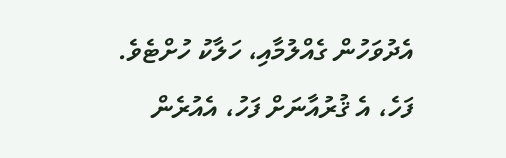އެދުވަހުން ގެއްލުމާއި، ހަލާކު ހުށްޓެވެ.
ފަހެ، އެ ޤުރުއާނަށް ފަހު، އެއުރެން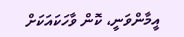އީމާންވަނީ، ކޮން ވާހަކައަކަށް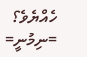ހެއްޔެވެ؟
=ނިމުނީ=